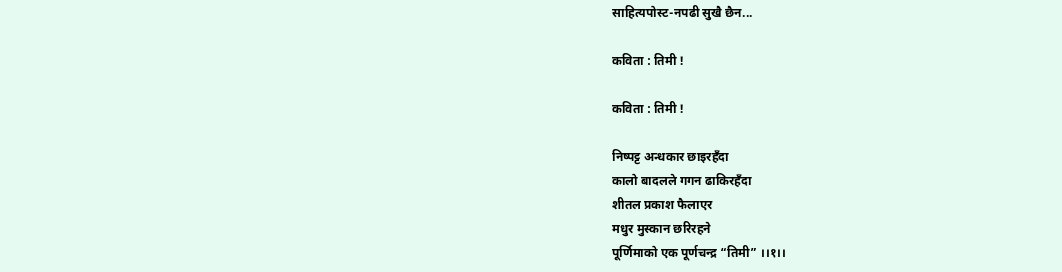साहित्यपोस्ट-नपढी सुखै छैन...

कविता : तिमी !

कविता : तिमी !

निष्पट्ट अन्धकार छाइरहँदा
कालो बादलले गगन ढाकिरहँदा
शीतल प्रकाश फैलाएर
मधुर मुस्कान छरिरहने
पूर्णिमाको एक पूर्णचन्द्र “तिमी” ।।१।।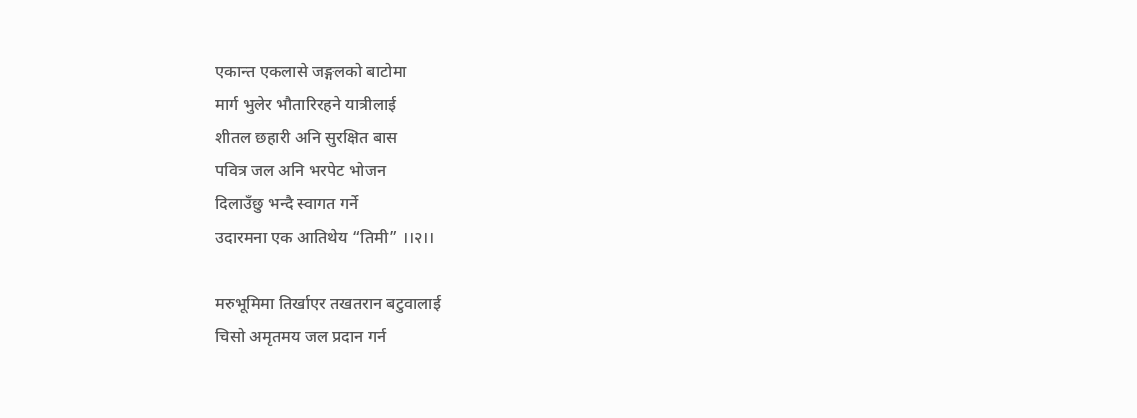एकान्त एकलासे जङ्गलको बाटोमा
मार्ग भुलेर भौतारिरहने यात्रीलाई
शीतल छहारी अनि सुरक्षित बास
पवित्र जल अनि भरपेट भोजन
दिलाउँछु भन्दै स्वागत गर्ने
उदारमना एक आतिथेय “तिमी” ।।२।।

मरुभूमिमा तिर्खाएर तखतरान बटुवालाई
चिसो अमृतमय जल प्रदान गर्न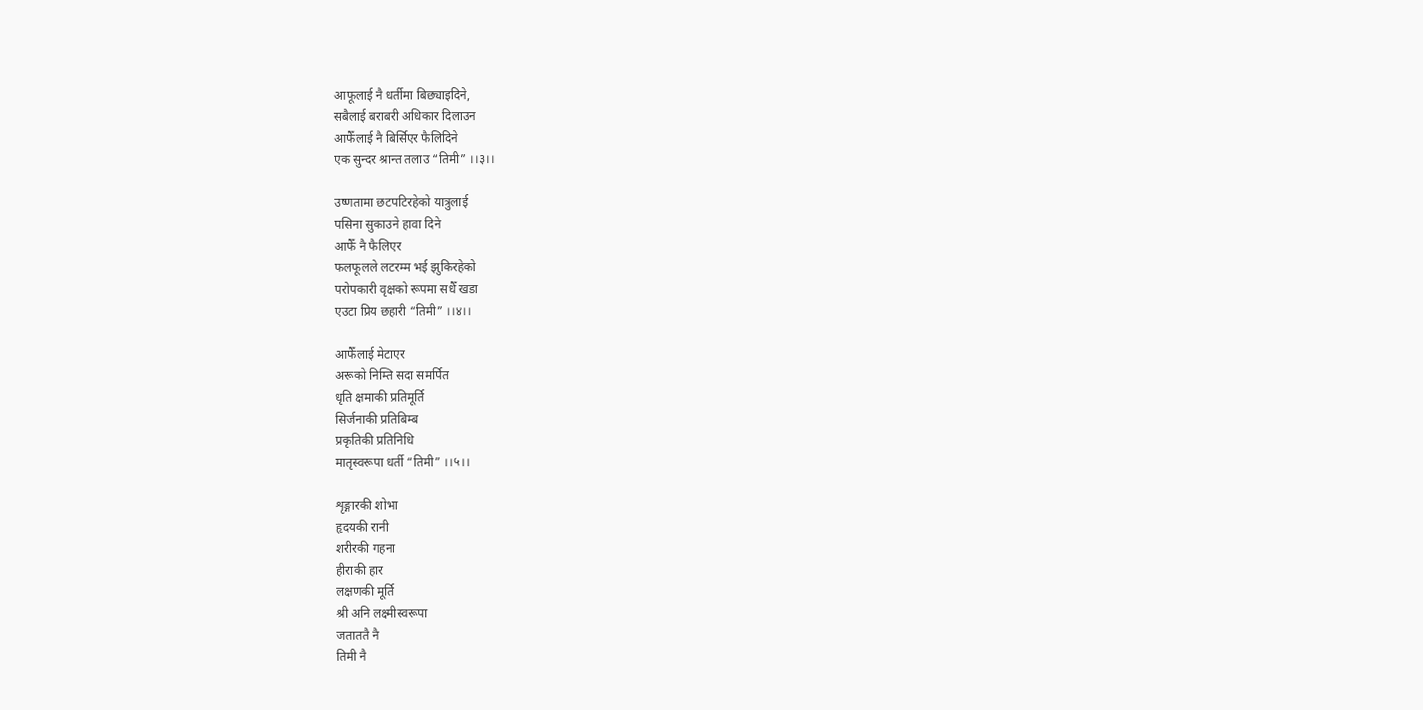आफूलाई नै धर्तीमा बिछ्याइदिने,
सबैलाई बराबरी अधिकार दिलाउन
आफैँलाई नै बिर्सिएर फैलिदिने
एक सुन्दर श्रान्त तलाउ “तिमी” ।।३।।

उष्णतामा छटपटिरहेको यात्रुलाई
पसिना सुकाउने हावा दिने
आफैँ नै फैलिएर
फलफूलले लटरम्म भई झुकिरहेको
परोपकारी वृक्षको रूपमा सधैँ खडा
एउटा प्रिय छहारी “तिमी” ।।४।।

आफैँलाई मेटाएर
अरूको निम्ति सदा समर्पित
धृति क्षमाकी प्रतिमूर्ति
सिर्जनाकी प्रतिबिम्ब
प्रकृतिकी प्रतिनिधि
मातृस्वरूपा धर्ती “तिमी” ।।५।।

शृङ्गारकी शोभा
हृदयकी रानी
शरीरकी गहना
हीराकी हार
लक्षणकी मूर्ति
श्री अनि लक्ष्मीस्वरूपा
जताततै नै
तिमी नै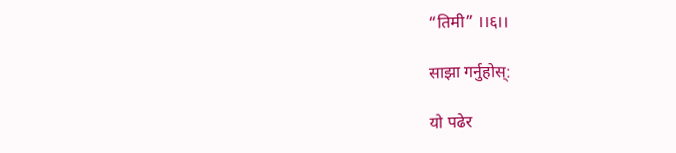“तिमी” ।।६।।

साझा गर्नुहोस्:

यो पढेर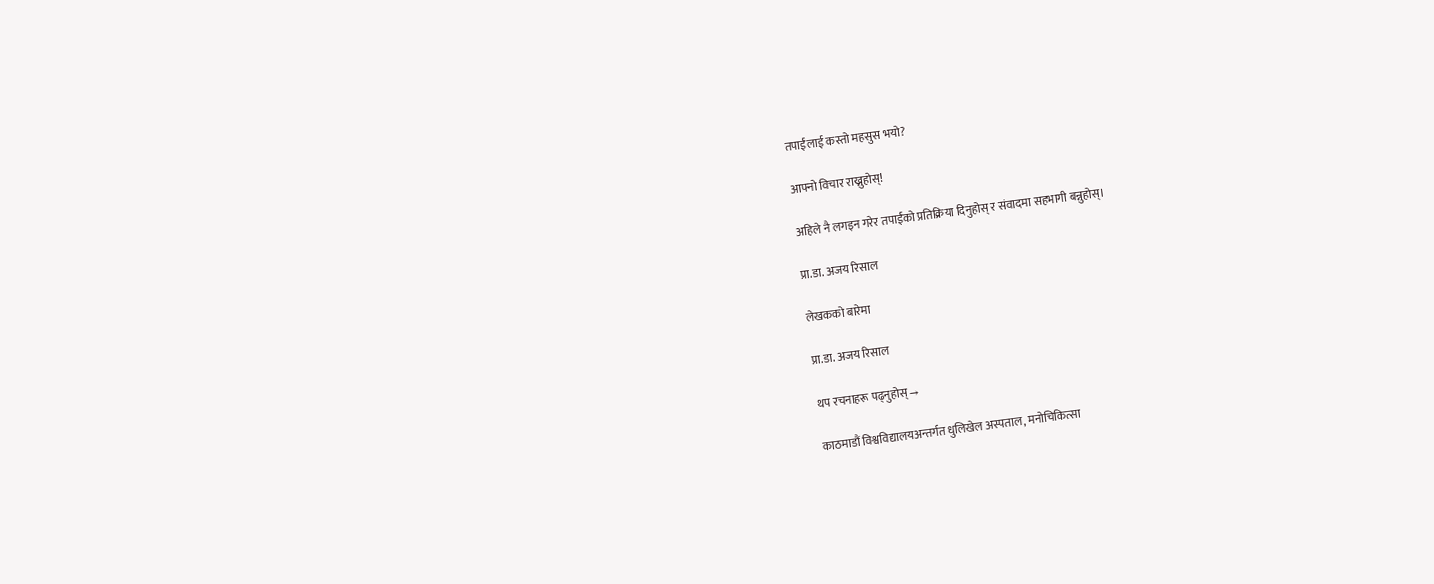तपाईंलाई कस्तो महसुस भयो?

आफ्नो विचार राख्नुहोस्!

अहिले नै लगइन गरेर तपाईंको प्रतिक्रिया दिनुहोस् र संवादमा सहभागी बन्नुहोस्।

प्रा.डा. अजय रिसाल

लेखकको बारेमा

प्रा.डा. अजय रिसाल

थप रचनाहरू पढ्नुहोस् →

काठमाडौं विश्वविद्यालयअन्तर्गत धुलिखेल अस्पताल, मनोचिकित्सा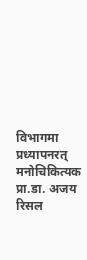विभागमा प्रध्यापनरत् मनोचिकित्यक प्रा.डा. अजय रिसल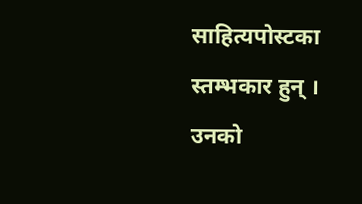साहित्यपोस्टका स्तम्भकार हुन् । उनको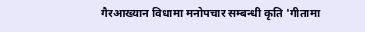गैरआख्यान विधामा मनोपचार सम्बन्धी कृति 'गीतामा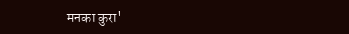मनका कुरा'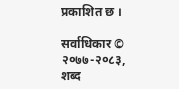प्रकाशित छ ।

सर्वाधिकार © २०७७-२०८३, शब्द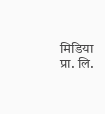मिडिया प्रा. लि.